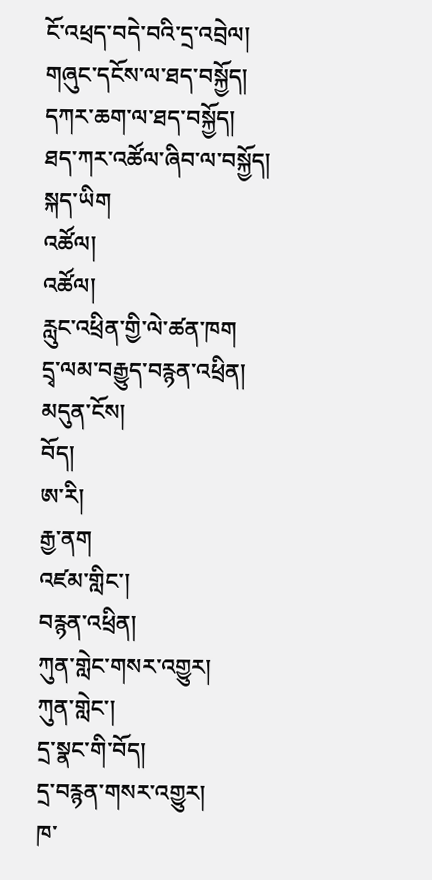ངོ་འཕྲད་བདེ་བའི་དྲ་འབྲེལ།
གཞུང་དངོས་ལ་ཐད་བསྐྱོད།
དཀར་ཆག་ལ་ཐད་བསྐྱོད།
ཐད་ཀར་འཚོལ་ཞིབ་ལ་བསྐྱོད།
སྐད་ཡིག
འཚོལ།
འཚོལ།
རླུང་འཕྲིན་གྱི་ལེ་ཚན་ཁག
དྲྭ་ལམ་བརྒྱུད་བརྙན་འཕྲིན།
མདུན་ངོས།
བོད།
ཨ་རི།
རྒྱ་ནག
འཛམ་གླིང་།
བརྙན་འཕྲིན།
ཀུན་གླེང་གསར་འགྱུར།
ཀུན་གླེང་།
དྲ་སྣང་གི་བོད།
དྲ་བརྙན་གསར་འགྱུར།
ཁ་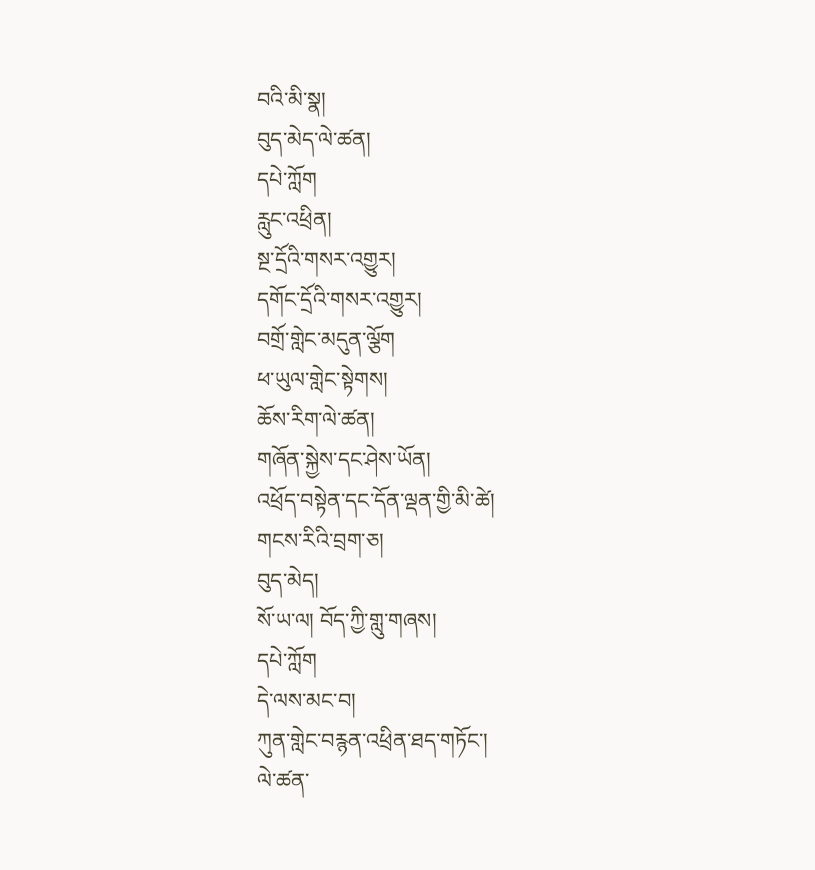བའི་མི་སྣ།
བུད་མེད་ལེ་ཚན།
དཔེ་ཀློག
རླུང་འཕྲིན།
སྔ་དྲོའི་གསར་འགྱུར།
དགོང་དྲོའི་གསར་འགྱུར།
བགྲོ་གླེང་མདུན་ལྕོག
ཕ་ཡུལ་གླེང་སྟེགས།
ཆོས་རིག་ལེ་ཚན།
གཞོན་སྐྱེས་དང་ཤེས་ཡོན།
འཕྲོད་བསྟེན་དང་དོན་ལྡན་གྱི་མི་ཚེ།
གངས་རིའི་བྲག་ཅ།
བུད་མེད།
སོ་ཡ་ལ། བོད་ཀྱི་གླུ་གཞས།
དཔེ་ཀློག
དེ་ལས་མང་བ།
ཀུན་གླེང་བརྙན་འཕྲིན་ཐད་གཏོང་།
ལེ་ཚན་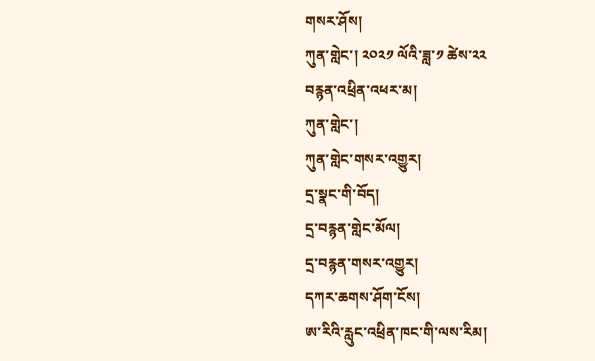གསར་ཤོས།
ཀུན་གླེང་། ༢༠༢༡ ལོའི་ཟླ་༡ ཚེས་༢༢
བརྙན་འཕྲིན་འཕར་མ།
ཀུན་གླེང་།
ཀུན་གླེང་གསར་འགྱུར།
དྲ་སྣང་གི་བོད།
དྲ་བརྙན་གླེང་མོལ།
དྲ་བརྙན་གསར་འགྱུར།
དཀར་ཆགས་ཤོག་ངོས།
ཨ་རིའི་རླུང་འཕྲིན་ཁང་གི་ལས་རིམ།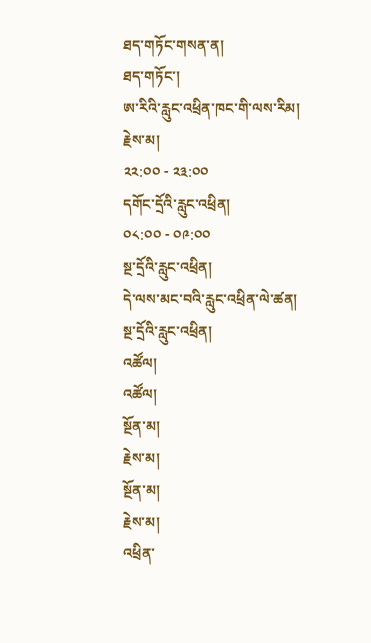ཐད་གཏོང་གསན་ན།
ཐད་གཏོང་།
ཨ་རིའི་རླུང་འཕྲིན་ཁང་གི་ལས་རིམ།
རྗེས་མ།
༢༢:༠༠ - ༢༣:༠༠
དགོང་དྲོའི་རླུང་འཕྲིན།
༠༨:༠༠ - ༠༩:༠༠
སྔ་དྲོའི་རླུང་འཕྲིན།
དེ་ལས་མང་བའི་རླུང་འཕྲིན་ལེ་ཚན།
སྔ་དྲོའི་རླུང་འཕྲིན།
འཚོལ།
འཚོལ།
སྔོན་མ།
རྗེས་མ།
སྔོན་མ།
རྗེས་མ།
འཕྲིན་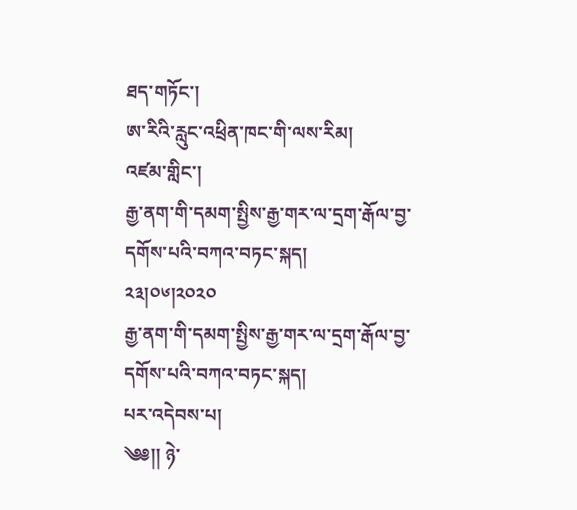ཐད་གཏོང་།
ཨ་རིའི་རླུང་འཕྲིན་ཁང་གི་ལས་རིམ།
འཛམ་གླིང་།
རྒྱ་ནག་གི་དམག་སྤྱིས་རྒྱ་གར་ལ་དྲག་རྒོལ་བྱ་དགོས་པའི་བཀའ་བཏང་སྐད།
༢༣།༠༦།༢༠༢༠
རྒྱ་ནག་གི་དམག་སྤྱིས་རྒྱ་གར་ལ་དྲག་རྒོལ་བྱ་དགོས་པའི་བཀའ་བཏང་སྐད།
པར་འདེབས་པ།
༄༅།། ཉེ་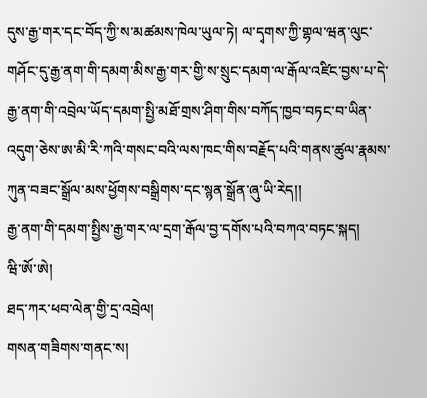དུས་རྒྱ་གར་དང་བོད་ཀྱི་ས་མཚམས་ཁེལ་ཡུལ་ཏེ། ལ་དྭགས་ཀྱི་གྷལ་ཝན་ལུང་གཤོང་དུ་རྒྱ་ནག་གི་དམག་མིས་རྒྱ་གར་གྱི་ས་སྲུང་དམག་ལ་རྒོལ་འཛིང་བྱས་པ་དེ་རྒྱ་ནག་གི་འབྲེལ་ཡོད་དམག་སྤྱི་མཐོ་གྲས་ཤིག་གིས་བཀོད་ཁྱབ་བཏང་བ་ཡིན་འདུག་ཅེས་ཨ་མི་རི་ཀའི་གསང་བའི་ལས་ཁང་གིས་བརྗོད་པའི་གནས་ཚུལ་རྣམས་ཀུན་བཟང་སྒྲོལ་མས་ཕྱོགས་བསྒྲིགས་དང་སྙན་སྒྲོན་ཞུ་ཡི་རེད།།
རྒྱ་ནག་གི་དམག་སྤྱིས་རྒྱ་གར་ལ་དྲག་རྒོལ་བྱ་དགོས་པའི་བཀའ་བཏང་སྐད།
ཝི་ཨོ་ཨེ།
ཐད་ཀར་ཕབ་ལེན་གྱི་དྲ་འབྲེལ།
གསན་གཟིགས་གནང་ས།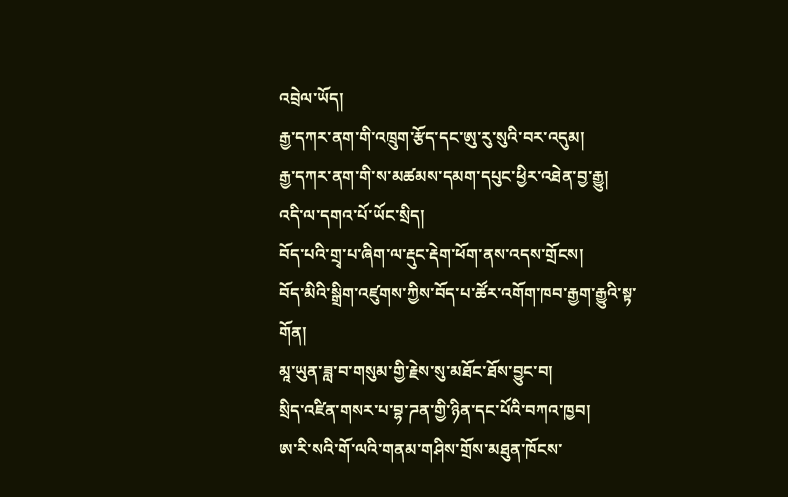འབྲེལ་ཡོད།
རྒྱ་དཀར་ནག་གི་འཁྲུག་རྩོད་དང་ཨུ་རུ་སུའི་བར་འདུམ།
རྒྱ་དཀར་ནག་གི་ས་མཚམས་དམག་དཔུང་ཕྱིར་འཐེན་བྱ་རྒྱུ།
འདི་ལ་དགའ་པོ་ཡོང་སྲིད།
བོད་པའི་གྲྭ་པ་ཞིག་ལ་རྡུང་རྡེག་ཕོག་ནས་འདས་གྲོངས།
བོད་མིའི་སྒྲིག་འཛུགས་ཀྱིས་བོད་པ་ཚོར་འགོག་ཁབ་རྒྱག་རྒྱུའི་སྟ་གོན།
མཱ་ཡུན་ཟླ་བ་གསུམ་གྱི་རྗེས་སུ་མཐོང་ཐོས་བྱུང་བ།
སྲིད་འཛིན་གསར་པ་བྷ་ཌན་གྱི་ཉིན་དང་པོའི་བཀའ་ཁྱབ།
ཨ་རི་སའི་གོ་ལའི་གནམ་གཤིས་གྲོས་མཐུན་ཁོངས་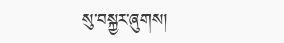སུ་བསྐྱར་ཞུགས།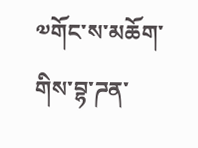༧གོང་ས་མཆོག་གིས་བྷ་ཌན་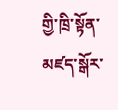གྱི་ཁྲི་སྟོན་མཛད་སྒོར་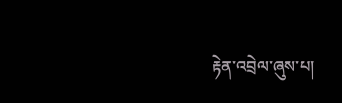རྟེན་འབྲེལ་ཞུས་པ།